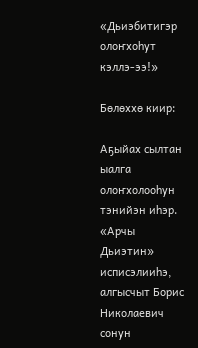«Дьиэбитигэр олоҥхоһут кэллэ-ээ!»

Бөлөххө киир:

Аҕыйах сылтан ыалга олоҥхолооһун тэнийэн иһэр.  «Арчы Дьиэтин» исписэлииһэ, алгысчыт Борис Николаевич сонун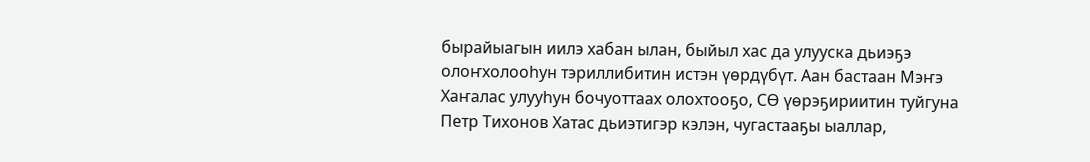бырайыагын иилэ хабан ылан, быйыл хас да улууска дьиэҕэ олоҥхолооһун тэриллибитин истэн үөрдүбүт. Аан бастаан Мэҥэ Хаҥалас улууһун бочуоттаах олохтооҕо, СӨ үөрэҕириитин туйгуна Петр Тихонов Хатас дьиэтигэр кэлэн, чугастааҕы ыаллар,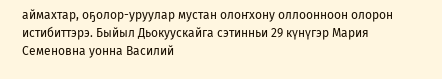аймахтар, оҕолор-уруулар мустан олоҥхону оллоонноон олорон истибиттэрэ. Быйыл Дьокуускайга сэтинньи 29 күнүгэр Мария Семеновна уонна Василий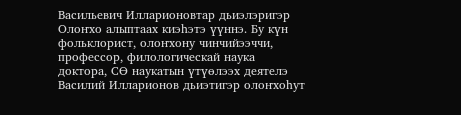Васильевич Илларионовтар дьиэлэригэр Олоҥхо алыптаах киэһэтэ үүннэ. Бу күн фольклорист, олоҥхону чинчийээччи, профессор, филологическай наука доктора, СӨ наукатын үтүөлээх деятелэ Василий Илларионов дьиэтигэр олоҥхоһут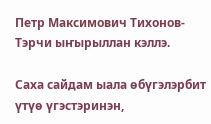Петр Максимович Тихонов-Тэрчи ыҥырыллан кэллэ.

Саха сайдам ыала өбүгэлэрбит үтүө үгэстэринэн,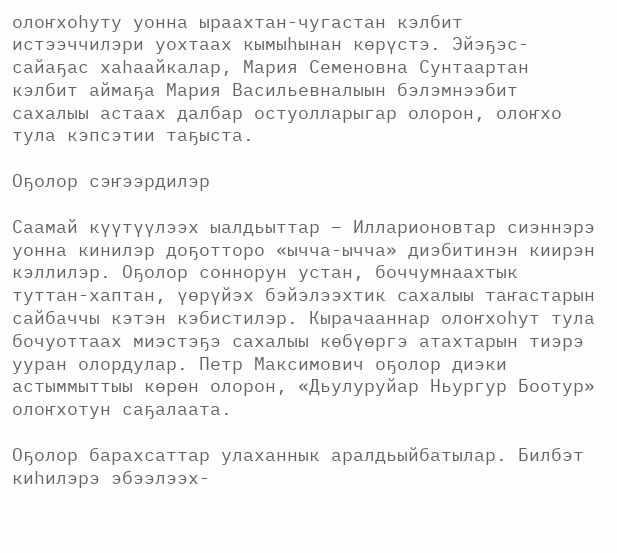олоҥхоһуту уонна ыраахтан-чугастан кэлбит истээччилэри уохтаах кымыһынан көрүстэ. Эйэҕэс-сайаҕас хаһаайкалар, Мария Семеновна Сунтаартан кэлбит аймаҕа Мария Васильевналыын бэлэмнээбит сахалыы астаах далбар остуолларыгар олорон, олоҥхо тула кэпсэтии таҕыста.

Оҕолор сэҥээрдилэр

Саамай күүтүүлээх ыалдьыттар – Илларионовтар сиэннэрэ уонна кинилэр доҕотторо «ычча-ычча» диэбитинэн киирэн кэллилэр. Оҕолор соннорун устан, боччумнаахтык туттан-хаптан, үөрүйэх бэйэлээхтик сахалыы таҥастарын сайбаччы кэтэн кэбистилэр. Кырачааннар олоҥхоһут тула бочуоттаах миэстэҕэ сахалыы көбүөргэ атахтарын тиэрэ ууран олордулар. Петр Максимович оҕолор диэки астыммыттыы көрөн олорон, «Дьулуруйар Ньургур Боотур» олоҥхотун саҕалаата.

Оҕолор барахсаттар улаханнык аралдьыйбатылар. Билбэт киһилэрэ эбээлээх-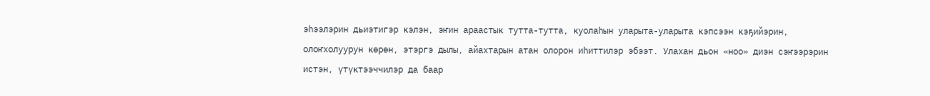эһээлэрин дьиэтигэр кэлэн, эҥин араастык тутта-тутта, куолаһын уларыта-уларыта кэпсээн кэҕийэрин, олоҥхолуурун көрөн, этэргэ дылы, айахтарын атан олорон иһиттилэр эбээт. Улахан дьон «ноо» диэн сэҥээрэрин истэн, үтүктээччилэр да баар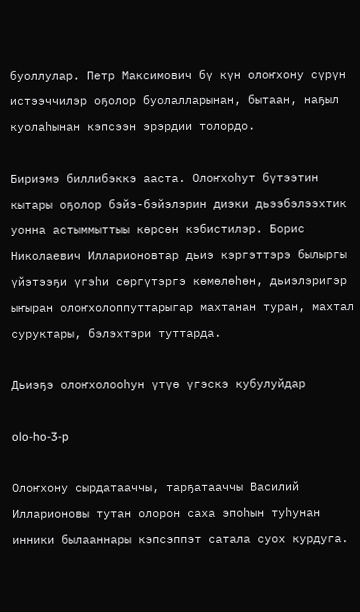буоллулар. Петр Максимович бү күн олоҥхону сүрүн истээччилэр оҕолор буолалларынан, бытаан, наҕыл куолаһынан кэпсээн эрэрдии толордо.

Бириэмэ биллибэккэ ааста. Олоҥхоһут бүтээтин кытары оҕолор бэйэ-бэйэлэрин диэки дьээбэлээхтик уонна астыммыттыы көрсөн кэбистилэр. Борис Николаевич Илларионовтар дьиэ кэргэттэрэ былыргы үйэтээҕи үгэһи сөргүтэргэ көмөлөһөн, дьиэлэригэр ыҥыран олоҥхолоппуттарыгар махтанан туран, махтал суруктары, бэлэхтэри туттарда.

Дьиэҕэ олоҥхолооһун үтүө үгэскэ кубулуйдар

olo-ho-3-p

Олоҥхону сырдатааччы, тарҕатааччы Василий Илларионовы тутан олорон саха эпоһын туһунан инники былааннары кэпсэппэт сатала суох курдуга.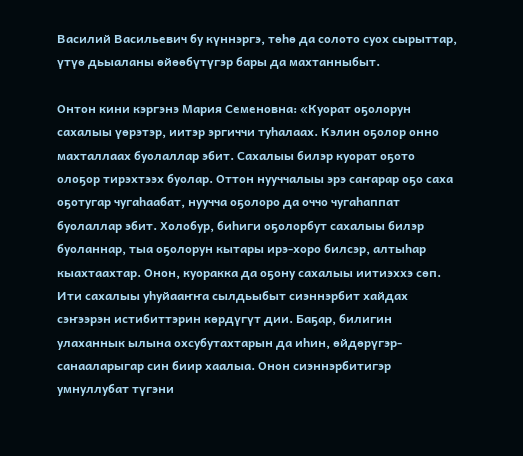Василий Васильевич бу күннэргэ, төһө да солото суох сырыттар, үтүө дьыаланы өйөөбүтүгэр бары да махтанныбыт.

Онтон кини кэргэнэ Мария Семеновна: «Куорат оҕолорун сахалыы үөрэтэр, иитэр эргиччи туһалаах. Кэлин оҕолор онно махталлаах буолаллар эбит. Сахалыы билэр куорат оҕото олоҕор тирэхтээх буолар. Оттон нууччалыы эрэ саҥарар оҕо саха оҕотугар чугаһаабат, нуучча оҕолоро да оччо чугаһаппат буолаллар эбит. Холобур, биһиги оҕолорбут сахалыы билэр буоланнар, тыа оҕолорун кытары ирэ-хоро билсэр, алтыһар кыахтаахтар. Онон, куоракка да оҕону сахалыы иитиэххэ сөп. Ити сахалыы уһуйааҥҥа сылдьыбыт сиэннэрбит хайдах сэҥээрэн истибиттэрин көрдүгүт дии. Баҕар, билигин улаханнык ылына охсубутахтарын да иһин, өйдөрүгэр-санааларыгар син биир хаалыа. Онон сиэннэрбитигэр умнуллубат түгэни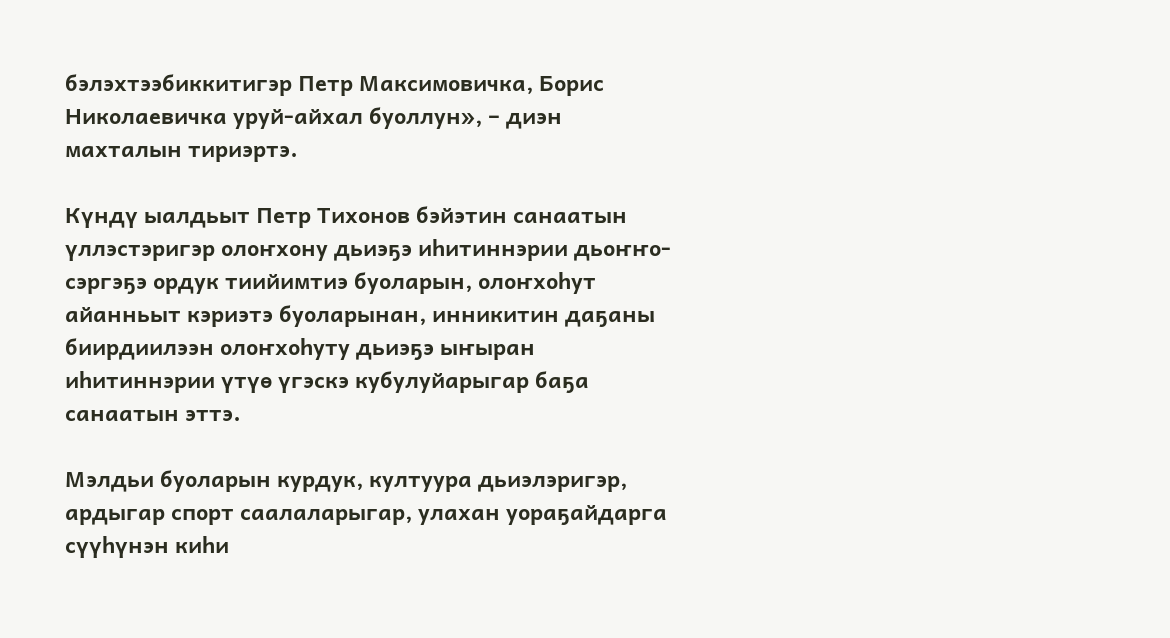бэлэхтээбиккитигэр Петр Максимовичка, Борис Николаевичка уруй-айхал буоллун», – диэн махталын тириэртэ.

Күндү ыалдьыт Петр Тихонов бэйэтин санаатын үллэстэригэр олоҥхону дьиэҕэ иһитиннэрии дьоҥҥо-сэргэҕэ ордук тиийимтиэ буоларын, олоҥхоһут айанньыт кэриэтэ буоларынан, инникитин даҕаны биирдиилээн олоҥхоһуту дьиэҕэ ыҥыран иһитиннэрии үтүө үгэскэ кубулуйарыгар баҕа санаатын эттэ.

Мэлдьи буоларын курдук, култуура дьиэлэригэр, ардыгар спорт саалаларыгар, улахан уораҕайдарга сүүһүнэн киһи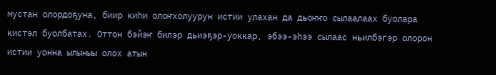мустан олордоҕуна, биир киһи олоҥхолуурун истии улахан да дьоҥҥо сылаалаах буолара кистэл буолбатах. Оттон бэйэҥ билэр дьиэҕэр-уоккар, эбээ-эһээ сылаас ньилбэгэр олорон истии уонна ылыныы олох атын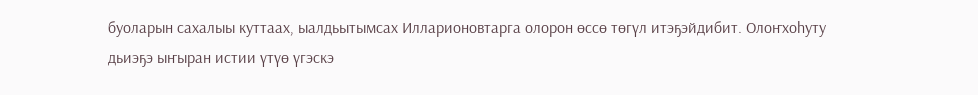буоларын сахалыы куттаах, ыалдьытымсах Илларионовтарга олорон өссө төгүл итэҕэйдибит. Олоҥхоһуту дьиэҕэ ыҥыран истии үтүө үгэскэ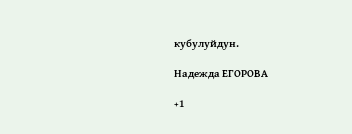кубулуйдун.

Надежда ЕГОРОВА

+1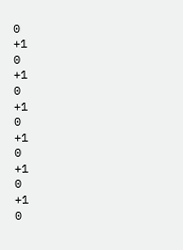0
+1
0
+1
0
+1
0
+1
0
+1
0
+1
0